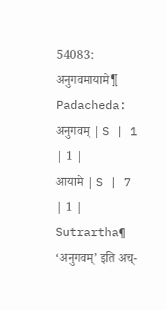54083: अनुगवमायामे¶
Padacheda: अनुगवम् | S | 1 | 1 |
आयामे | S | 7 | 1 |
Sutrartha¶
‘अनुगवम्’ इति अच्-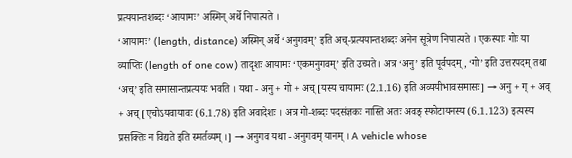प्रत्ययान्तशब्दः ‘आयामः’ अस्मिन् अर्थे निपात्यते ।
‘आयामः’ (length, distance) अस्मिन् अर्थे ‘अनुगवम्’ इति अच्-प्रत्ययान्तशब्दः अनेन सूत्रेण निपात्यते । एकस्याः गोः या व्याप्तिः (length of one cow) तादृशः आयामः ‘एकमनुगवम्’ इति उच्यते। अत्र ‘अनु’ इति पूर्वपदम्, ‘गो’ इति उत्तरपदम् तथा ‘अच्’ इति समासान्तप्रत्ययः भवति । यथा - अनु + गो + अच् [यस्य चायामः (2.1.16) इति अव्ययीभावसमासः] → अनु + ग् + अव् + अच् [एचोऽयवायावः (6.1.78) इति अवादेशः । अत्र गो-शब्दः पदसंज्ञकः नास्ति अतः अवङ् स्फोटायनस्य (6.1.123) इत्यस्य प्रसक्तिः न विद्यते इति स्मर्तव्यम् ।] → अनुगव यथा - अनुगवम् यानम् । A vehicle whose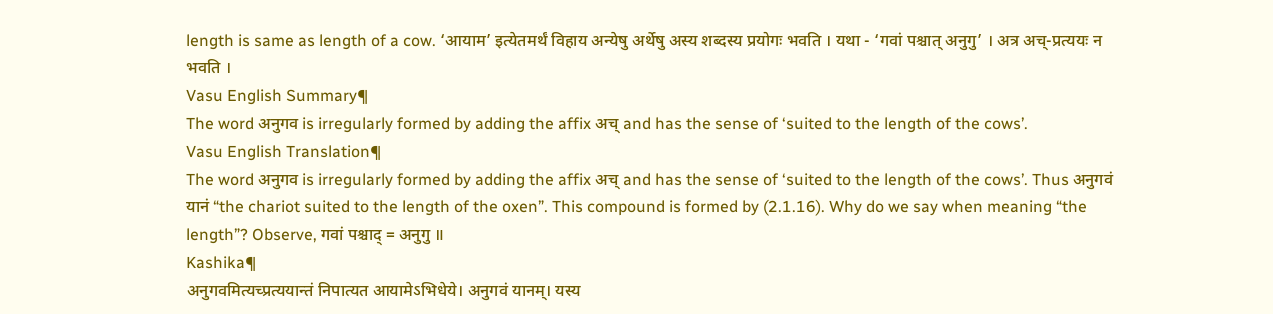length is same as length of a cow. ‘आयाम’ इत्येतमर्थं विहाय अन्येषु अर्थेषु अस्य शब्दस्य प्रयोगः भवति । यथा - ‘गवां पश्चात् अनुगु’ । अत्र अच्-प्रत्ययः न भवति ।
Vasu English Summary¶
The word अनुगव is irregularly formed by adding the affix अच् and has the sense of ‘suited to the length of the cows’.
Vasu English Translation¶
The word अनुगव is irregularly formed by adding the affix अच् and has the sense of ‘suited to the length of the cows’. Thus अनुगवं यानं “the chariot suited to the length of the oxen”. This compound is formed by (2.1.16). Why do we say when meaning “the length”? Observe, गवां पश्चाद् = अनुगु ॥
Kashika¶
अनुगवमित्यच्प्रत्ययान्तं निपात्यत आयामेऽभिधेये। अनुगवं यानम्। यस्य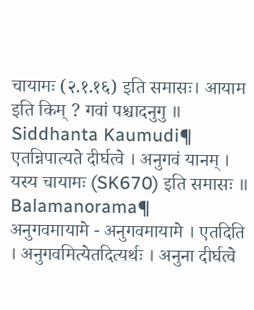चायामः (२.१.१६) इति समासः। आयाम इति किम् ? गवां पश्चादनुगु ॥
Siddhanta Kaumudi¶
एतन्निपात्यते दीर्घत्वे । अनुगवं यानम् । यस्य चायामः (SK670) इति समासः ॥
Balamanorama¶
अनुगवमायामे - अनुगवमायामे । एतदिति । अनुगवमित्येतदित्यर्थः । अनुना दीर्घत्वे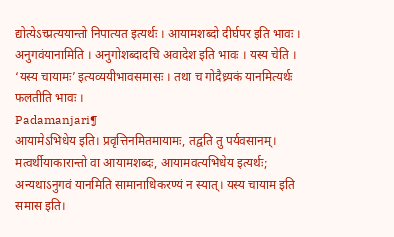द्योत्येऽच्प्रत्ययान्तो निपात्यत इत्यर्थः । आयामशब्दो दीर्घपर इति भावः । अनुगवंयानामिति । अनुगोशब्दादचि अवादेश इति भावः । यस्य चेति । ‘यस्य चायामः’ इत्यव्ययीभावसमासः । तथा च गोदैध्र्यकं यानमित्यर्थः फलतीति भावः ।
Padamanjari¶
आयामेऽभिधेय इति। प्रवृत्तिनमितमायामः, तद्वति तु पर्यवसानम्। मत्वर्थीयाकारान्तो वा आयामशब्दः, आयामवत्यभिधेय इत्यर्थः; अन्यथाऽनुगवं यानमिति सामानाधिकरण्यं न स्यात्। यस्य चायाम इति समास इति।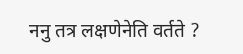ननु तत्र लक्षणेनेति वर्तते ?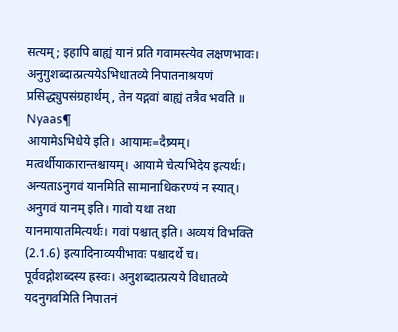सत्यम्; इहापि बाह्यं यानं प्रति गवामस्त्येव लक्षणभावः। अनुगुशब्दात्प्रत्ययेऽभिधातव्ये निपातनाश्रयणं प्रसिद्ध्युपसंग्रहार्थम्, तेन यद्गवां बाह्यं तत्रैव भवति ॥
Nyaas¶
आयामेऽभिधेये इति। आयामः=दैष्र्यम्। मत्वर्थीयाकारान्तश्चायम्। आयामे चेत्यभिदेय इत्यर्थः। अन्यताऽनुगवं यानमिति सामानाधिकरण्यं न स्यात्। अनुगवं यानम् इति। गावो यथा तथा यानमायातमित्यर्थः। गवां पश्चात् इति। अव्ययं विभक्ति (2.1.6) इत्यादिनाव्ययीभावः पश्चादर्थे च। पूर्ववद्गोशब्दस्य ह्रस्वः। अनुशब्दात्प्रत्यये विधातव्ये यदनुगवमिति निपातनं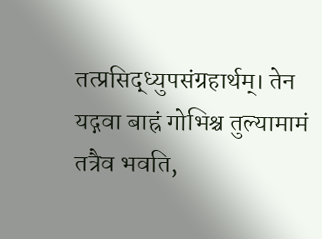तत्प्रसिद्ध्युपसंग्रहार्थम्। तेन यद्गवा बाह्रं गोभिश्च तुल्यामामं तत्रैव भवति,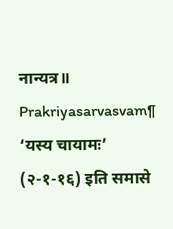नान्यत्र॥
Prakriyasarvasvam¶
‘यस्य चायामः’ (२-१-१६) इति समासे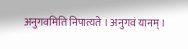अनुगवमिति निपात्यते । अनुगवं यानम् ।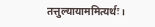तत्तुल्यायाममित्यर्थः ।